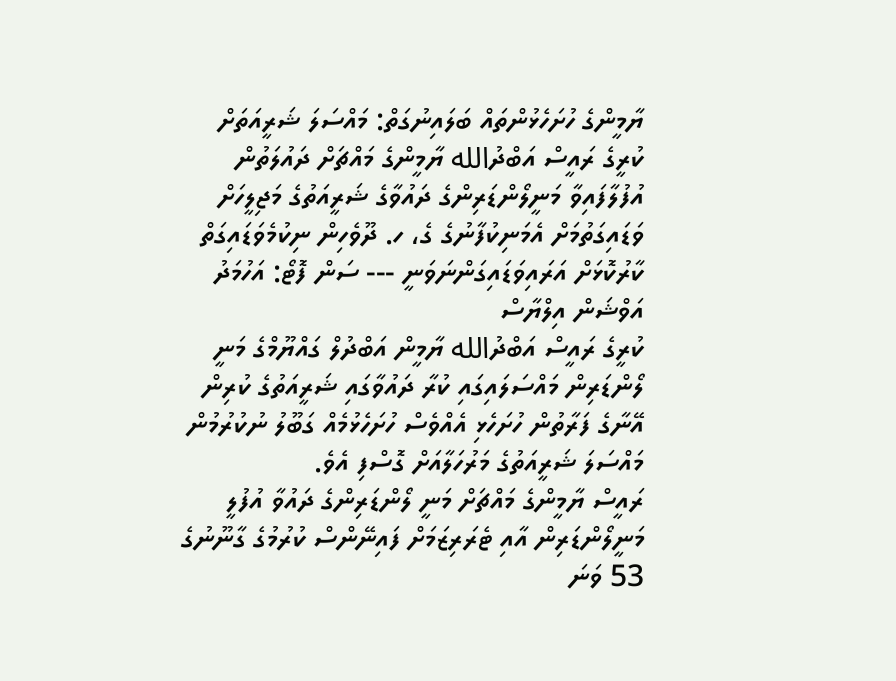ޔާމީންގެ ހުށަހެޅުންތައް ބަލައިނުގަތް: މައްސަލަ ޝަރީއަތަށް
ކުރީގެ ރައީސް އަބްދުالله ޔާމީންގެ މައްޗަށް ދައުލަތުން އުފުލާފައިވާ މަނީލޯންޑަރިންގެ ދައުވާގެ ޝަރީއަތުގެ މަޖިލީހަށް ވަޑައިގަތުމަށް އެމަނިކުފާނުގެ ގެ، ހ. ދޫވެހިން ނިކުމެވަޑައިގަތް ކާރުކޮޅަށް އަރައިވަޑައިގަންނަވަނީ --- ސަން ފޮޓޯ: އަހުމަދު އަވްޝަން އިލްޔާސް
ކުރީގެ ރައީސް އަބްދުالله ޔާމީން އަބްދުލް ގައްޔޫމްގެ މަނީ ލޯންޑަރިން މައްސަލައިގައި ކުރާ ދައުވާގައި ޝަރީއަތުގެ ކުރިން އޭނާގެ ފަރާތުން ހުށަހެޅި އެއްވެސް ހުށަހެޅުމެއް ގަބޫލު ނުކުރުމުން މައްސަލަ ޝަރީއަތުގެ މަރުހަލާއަށް ގޮސްފި އެވެ.
ރައީސް ޔާމީންގެ މައްޗަށް މަނީ ލޯންޑަރިންގެ ދައުވާ އުފުލީ މަނީލޯންޑަރިން އާއި ޓެރަރިޒަމަށް ފައިނޭންސް ކުރުމުގެ ގާނޫނުގެ 53 ވަނަ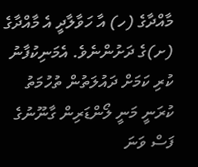މާއްދާގެ (ހ) އާ ހަވާލާދީ އެ މާއްދާގެ (ށ)ގެ ދަށުންނެވެ. އެމަނިކުފާނު ކުރި ކަމަށް ދައުލަތުން ތުހުމަތު ކުރަނީ މަނީ ލޯންޑަރިން ގާނޫނުގެ ފަސް ވަނަ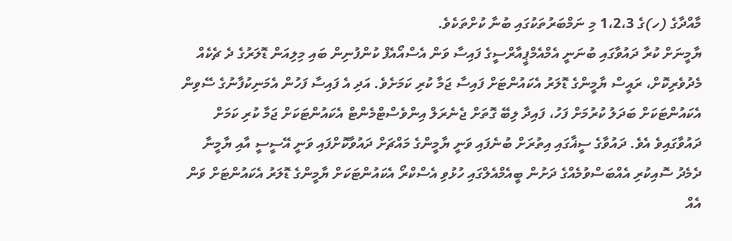މާއްދާގެ (ހ)ގެ 1،2،3 މި ނަމްބަރުތަކުގައި ބުނާ ކުށްތަކެވެ.
ޔާމީނަށް ކުރާ ދައުވާގައި ބުނަނީ އެމްއެމްޕީއާރްސީގެ ފައިސާ ވަން އެސްއޯއެފް ކުންފުނިން ބައި މިލިއަން ޑޮލަރުގެ ދެ ޗެކެއް މެދުވެރިކޮށް، ރައީސް ޔާމީންގެ ޑޮލަރު އެކައުންޓަށް ފައިސާ ޖަމާ ކުރި ކަމަށެވެ. އަދި އެ ފައިސާ ފަހުން އެމަނިކުފާނުގެ ސޭވިން އެކައުންޓަކަށް ބަދަލު ކުރުމަށް ފަހު، ފައިދާ ލިބޭ ގޮތަށް ޖެނެރަލް އިންވެސްޓްމެންޓް އެކައުންޓަކަށް ޖަމާ ކުރި ކަމަށް ދައުވާގައިވެ އެވެ. ދައުވާގެ ސީޣާގައި އިތުރަށް ބުނެފައި ވަނީ ޔާމީންގެ މައްޗަށް ދައުވާކޮށްފައި ވަނީ އޭސީސީ އާއި ޔާމީނާ ދެމެދު ސޮއިކުރި އެއްބަސްވުމެއްގެ ދަށުން ބީއެމްއެލްގައި ހުޅުވި އެސްކްރޯ އެކައުންޓަކަށް ޔާމީންގެ ޑޮލަރު އެކައުންޓަށް ވަން އެއް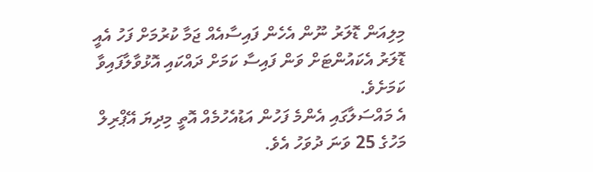މިލިއަން ޑޮލަރު ނޫން އެހެން ފައިސާއެއް ޖަމާ ކުރުމަށް ފަހު އެއީ ޑޮލަރު އެކައުންޓަށް ވަން ފައިސާ ކަމަށް ދައްކައި އޮޅުވާލާފައިވާ ކަމަށެވެ.
އެ މައްސަލާގައި އެންމެ ފަހުން އަޑުއެހުމެއް އޮތީ މިދިޔަ އޭޕްރިލް މަހުގެ 25 ވަނަ ދުވަހު އެވެ.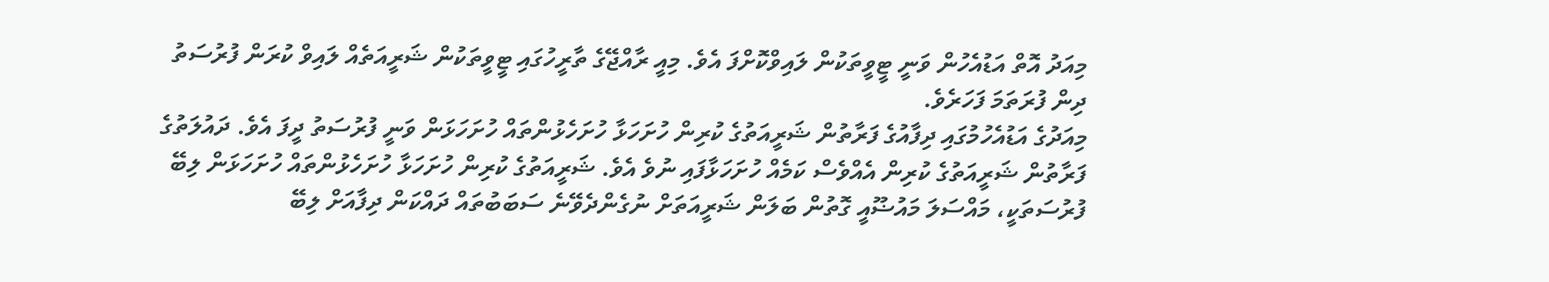މިއަދު އޮތް އަޑުއެހުން ވަނީ ޓީވީތަކުން ލައިވްކޮށްފަ އެވެ. މިއީ ރާއްޖޭގެ ތާރީހުގައި ޓީވީތަކުން ޝަރީއަތެއް ލައިވް ކުރަން ފުރުސަތު ދިން ފުރަތަމަ ފަހަރެވެ.
މިއަދުގެ އަޑުއެހުމުގައި ދިފާއުގެ ފަރާތުން ޝަރީއަތުގެ ކުރިން ހުށަހަޅާ ހުށަހެޅުންތައް ހުށަހަޅަން ވަނީ ފުރުސަތު ދީފަ އެވެ. ދައުލަތުގެ ފަރާތުން ޝަރީއަތުގެ ކުރިން އެއްވެސް ކަމެއް ހުށަހަޅާފައި ނުވެ އެވެ. ޝަރީއަތުގެ ކުރިން ހުށަހަޅާ ހުށަހެޅުންތައް ހުށަހަޅަން ލިބޭ ފުރުސަތަކީ، މައްސަލަ މައުޟޫއީ ގޮތުން ބަލަން ޝަރީއަތަށް ނުގެންދެވޭނެ ސަބަބުތައް ދައްކަން ދިފާއަށް ލިބޭ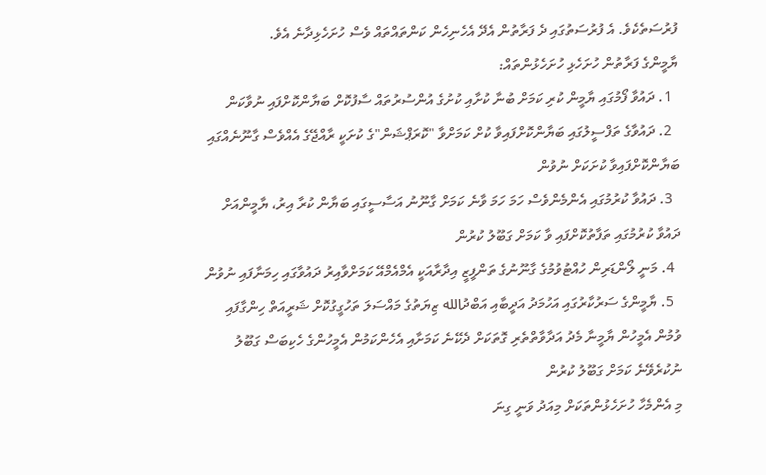ފުރުސަތެކެވެ. އެ ފުރުސަތުގައި ދެ ފަރާތުން އެދޭ އެހެނިހެން ކަންތައްތައް ވެސް ހުށަހެޅިދާނެ އެވެ.
ޔާމީންގެ ފަރާތުން ހުށަހެޅި ހުށަހެޅުންތައް:
  1. ދައުވާ ފޯމުގައި ޔާމީން ކުރި ކަމަށް ބުނާ ކުށާއި ކުށުގެ އުންސުރުތައް ސާފުކޮށް ބަޔާންކޮށްފައި ނުވާކަން
  2. ދައުވާގެ ތަފްސީލުގައި ބަޔާންކޮށްފައިވާ ކުށް ކަމަށްވާ "ކޮރަޕްޝަން"ގެ ކުށަކީ ރާއްޖޭގެ އެއްވެސް ގާނޫނެއްގައި ބަޔާންކޮށްފައިވާ ކުށަކަށް ނުވުން
  3. ދައުވާ ކުރުމުގައި އެންމެންވެސް ހަމަ ހަމަ ވާނެ ކަމަށް ގާނޫނު އަސާސީގައި ބަޔާން ކުރާ އިރު، ޔާމީންއަށް ދައުވާ ކުރުމުގައި ތަފާތުކޮށްފައި ވާ ކަމަށް ގަބޫލު ކުރުން
  4. މަނީ ލޯންޑަރިން ހުއްޓުވުމުގެ ގާނޫނުގެ ތަންފީޒީ އިދާރާއަކީ އެމްއެމްއޭ ކަމަށްވާއިރު ދައުވާގައި ހިމަނާފައި ނުވުން
  5. ޔާމީންގެ ސަރުކާރުގައި އަހުމަދު އަދީބާއި އަބްދުالله ޒިޔަތުގެ މައްސަލަ ތަހުގީގުކޮށް ޝަރީއަތް ހިންގާފައި ވުމުން އެމީހުން ޔާމީނާ މެދު އަދާވާތްތެރި ގޮތަކަށް ދެކޭނެ ކަމަށާއި އެހެންކަމުން އެމީހުންގެ ހެކިބަސް ގަބޫލު ނުކުރެވޭނެ ކަމަށް ގަބޫލު ކުރުން
މި އެންމެހާ ހުށަހެޅުންތަކަށް މިއަދު ވަނީ ގިނަ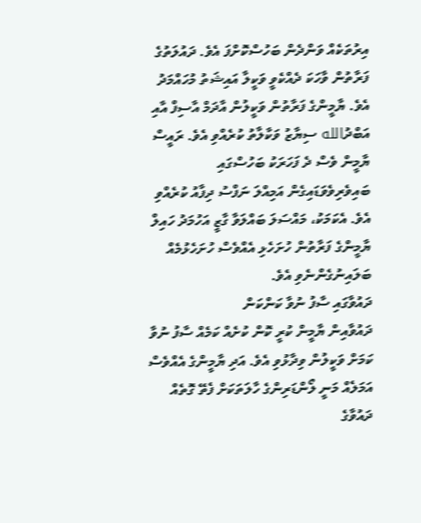އިރުތަކެއް ވަންދެން ބަހުސްކޮށްފަ އެވެ. ދައުލަތުގެ ފަރާތުން ވާހަކަ ދެއްކެވީ ވަކީލާ އައިޝަތު މުހައްމަދު އެވެ. ޔާމީންގެ ފަރާތުން ވަކީލުން އާދަމް އާސިފް އާއި އަބްދުالله ސިޔާޒު ވަކާލާތު ކުރެއްވި އެވެ. ރައީސް ޔާމީން ވެސް ދެ ފަހަރަކު ބަހުސްގައި ބައިވެރިވެވަޑައިގެން އަމިއްލަ ނަފްސު ދިފާއު ކުރެއްވި އެވެ. އެކަމަކު، މައްސަލަ ބައްލަވާ ގާޒީ އަހުމަދު ހައިލް ޔާމީންގެ ފަރާތުން ހުށަހެޅި އެއްވެސް ހުށަހެޅުމެއް ބަލައިނުގެންނެވި އެވެ.
ދައުވާގައި ސާފު ނުވާ ކަންކަން
ދައުވާއިން ޔާމީން ކުރީ ކޮން ކުށެއް ކަމެއް ސާފު ނުވާ ކަމަށް ވަކީލުން ވިދާޅުވި އެވެ. އަދި ޔާމީންގެ އެއްވެސް އަމަލެއް މަނީ ލޯންޑަރިންގެ ހާލަތަކަށް ފެތޭ ގޮތެއް ދައުވާގެ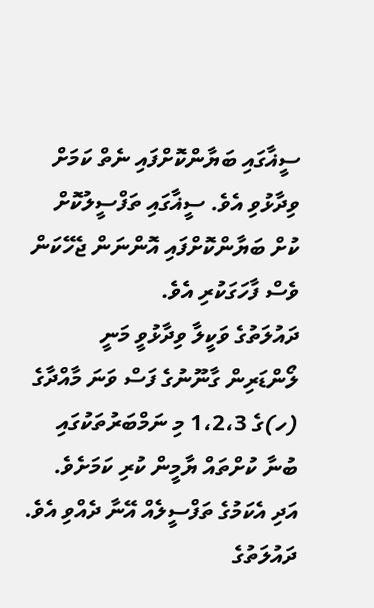ސީޣާގައި ބަޔާންކޮށްފައި ނެތް ކަމަށް ވިދާޅުވި އެވެ. ސީޣާގައި ތަފްސީލުކޮށް ކުށް ބަޔާންކޮށްފައި އޮންނަން ޖެހޭކަން ވެސް ފާހަގަކުރި އެވެ.
ދައުލަތުގެ ވަކީލާ ވިދާޅުވީ މަނީ ލޯންޑަރިން ގާނޫނުގެ ފަސް ވަނަ މާއްދާގެ (ހ)ގެ 1،2،3 މި ނަމްބަރުތަކުގައި ބުނާ ކުށްތައް ޔާމީން ކުރި ކަމަށެވެ. އަދި އެކަމުގެ ތަފްސީލެއް އޭނާ ދެއްވި އެވެ.
ދައުލަތުގެ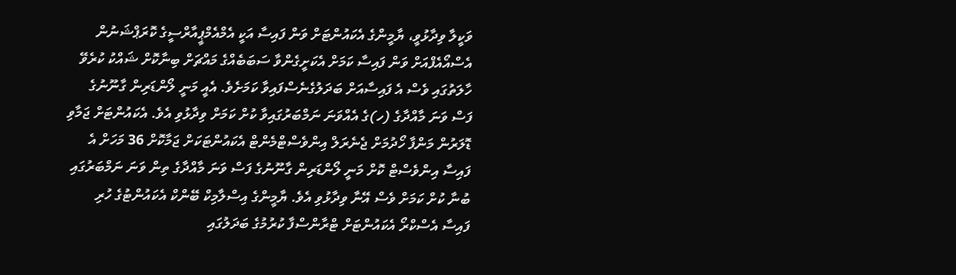ވަކީލާ ވިދާޅުވީ، ޔާމީންގެ އެކައުންޓަށް ވަން ފައިސާ އަކީ އެމްއެމްޕީއާރްސީގެ ކޮރަޕްޝަނުން އެސްއޯއެފްއަށް ވަން ފައިސާ ކަމަށް އެކަށީގެންވާ ސަބަބެއްގެ މައްޗަށް ބިނާކޮށް ޝައްކު ކުރެވޭ ހާލަތުގައި ވެސް އެ ފައިސާއަށް ބަދަލުގެނެސްފައިވާ ކަމަށެވެ. އެއީ މަނީ ލޯންޑަރިން ގާނޫނުގެ ފަސް ވަނަ މާއްދާގެ (ހ)ގެ އެއްވަނަ ނަމްބަރުގައިވާ ކުށް ކަމަށް ވިދާޅުވި އެވެ. އެކައުންޓަށް ޖަމާވި ޑޮލަރުން މަންފާ ހޯދުމަށް ޖެނެރަލް އިންވެސްޓްމެންޓް އެކައުންޓަކަށް ޖަމާކޮށް 36 މަހަށް އެ ފައިސާ އިންވެސްޓް ކޮށް މަނީ ލޯންޑަރިން ގާނޫނުގެ ފަސް ވަނަ މާއްދާގެ ތިން ވަނަ ނަމްބަރުގައި ބުނާ ކުށް ކަމަށް ވެސް އޭނާ ވިދާޅުވި އެވެ. ޔާމީންގެ އިސްލާމިކް ބޭންކް އެކައުންޓުގެ ހުރި ފައިސާ އެސްކްރޯ އެކައުންޓަށް ޓްރާންސްފާ ކުރުމުގެ ބަދަލުގައި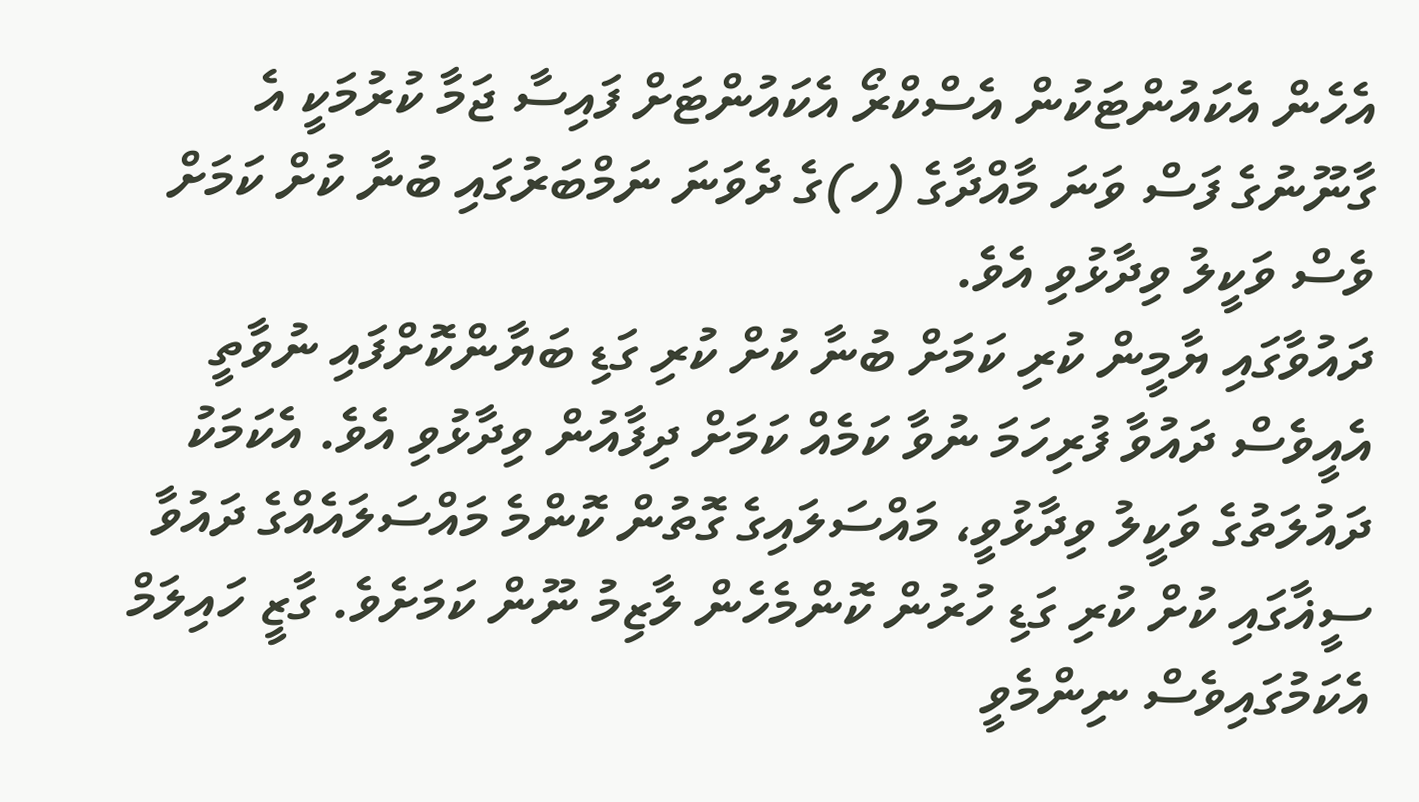އެހެން އެކައުންޓަކުން އެސްކްރޯ އެކައުންޓަށް ފައިސާ ޖަމާ ކުރުމަކީ އެ ގާނޫނުގެ ފަސް ވަނަ މާއްދާގެ (ހ)ގެ ދެވަނަ ނަމްބަރުގައި ބުނާ ކުށް ކަމަށް ވެސް ވަކީލު ވިދާޅުވި އެވެ.
ދައުވާގައި ޔާމީން ކުރި ކަމަށް ބުނާ ކުށް ކުރި ގަޑި ބަޔާންކޮށްފައި ނުވާތީ އެއީވެސް ދައުވާ ފުރިހަމަ ނުވާ ކަމެއް ކަމަށް ދިފާއުން ވިދާޅުވި އެވެ. އެކަމަކު ދައުލަތުގެ ވަކީލު ވިދާޅުވީ، މައްސަލައިގެ ގޮތުން ކޮންމެ މައްސަލައެއްގެ ދައުވާ ސީޣާގައި ކުށް ކުރި ގަޑި ހުރުން ކޮންމެހެން ލާޒިމު ނޫން ކަމަށެވެ. ގާޒީ ހައިލަމް އެކަމުގައިވެސް ނިންމެވީ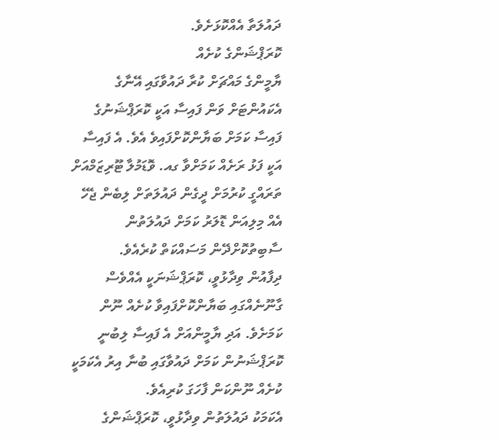ދައުލަތާ އެއްކޮޅަށެވެ.
ކޮރަޕްޝަންގެ ކުށެއް
ޔާމީންގެ މައްޗަށް ކުރާ ދައުވާގައި އޭނާގެ އެކައުންޓަށް ވަން ފައިސާ އަކީ ކޮރަޕްޝަނުގެ ފައިސާ ކަމަށް ބަޔާންކޮށްފައިވެ އެވެ. އެ ފައިސާ އަކީ ފަޅު ރަށެއް ކަމަށްވާ ގއ. ވޮޑަމުލާ ޓޫރިޒަމްއަށް ތަރައްގީ ކުރުމަށް ދީގެން ދައުލަތަށް ލިބެން ޖެހޭ އެއް މިލިއަން ޑޮލަރު ކަމަށް ދައުލަތުން ސާބިތުކޮށްދޭން މަސައްކަތް ކުރެއެވެ.
ދިފާއުން ވިދާޅުވީ، ކޮރަޕްޝަނަކީ އެއްވެސް ގާނޫނެއްގައި ބަޔާންކޮށްފައިވާ ކުށެއް ނޫން ކަމަށެވެ. އަދި ޔާމީންއަށް އެ ފައިސާ ލިބުނީ ކޮރަޕްޝަނުން ކަމަށް ދައުވާގައި ބުނާ އިރު އެކަމަކީ ކުށެއް ނޫންކަން ފާހަގަ ކުރިއެވެ.
އެކަމަކު ދައުލަތުން ވިދާޅުވީ، ކޮރަޕްޝަންގެ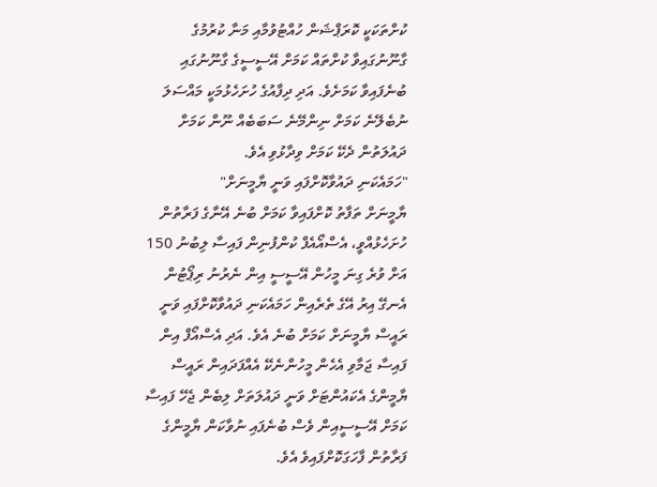ކުށްތަކަކީ ކޮރަޕްޝަން ހުއްޓުވުމާއި މަނާ ކުރުމުގެ ގާނޫނުގައިވާ ކުށްތައް ކަމަށް އޭސީސީގެ ގާނޫނުގައި ބުނެފައިވާ ކަމަށެވެ. އަދި ދިފާއުގެ ހުށަހެޅުމަކީ މައްސަލަ ނުބެލޭނެ ކަމަށް ނިންމޭނެ ސަބަބެއް ނޫން ކަމަށް ދައުލަތުން ދެކޭ ކަމަށް ވިދާޅުވި އެވެ.
"ހަމައެކަނި ދައުވާކޮށްފައި ވަނީ ޔާމީނަށް"
ޔާމީނަށް ތަފާތު ކޮށްފައިވާ ކަމަށް ބުނެ އޭނާގެ ފަރާތުން ހުށަހެޅުއްވީ، އެސްއޯއެފް ކުންފުނިން ފައިސާ ލިބުނު 150 އަށް ވުރެ ގިނަ މީހުން އޭސީސީ އިން ނެރުނު ރިޕޯޓުން އެނގޭ އިރު އޭގެ ތެރެއިން ހަމައެކަނި ދައުވާކޮށްފައި ވަނީ ރައީސް ޔާމީނަށް ކަމަށް ބުނެ އެވެ. އަދި އެސްއޯފް އިން ފައިސާ ޖަމާވި އެހެން މީހުންނެކޭ އެއްފަދައިން ރައީސް ޔާމީންގެ އެކައުންޓަށް ވަނީ ދައުލަތަށް ލިބެން ޖެހޭ ފައިސާ ކަމަށް އޭސީސީއިން ވެސް ބުނެފައި ނުވާކަން ޔާމީންގެ ފަރާތުން ފާހަގަކޮށްފައިވެ އެވެ.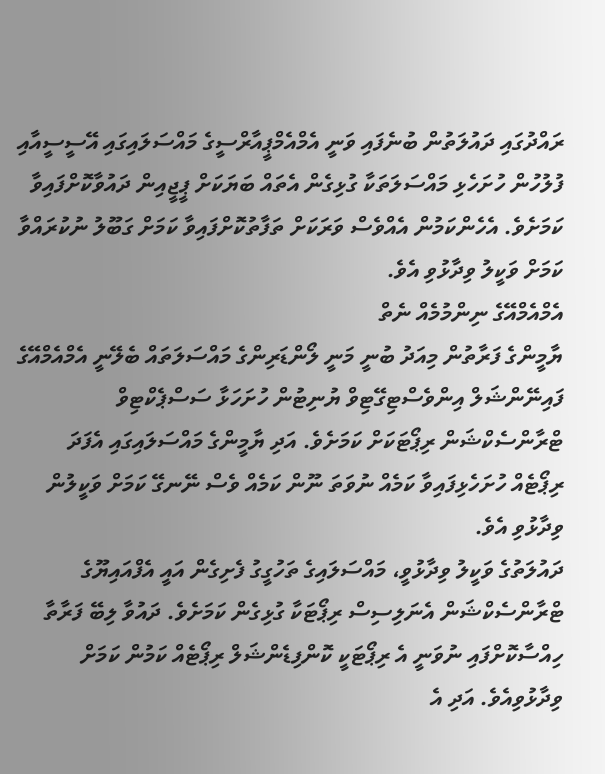ރައްދުގައި ދައުލަތުން ބުނެފައި ވަނީ އެމްއެމްޕީއާރްސީގެ މައްސަލައިގައި އޭސީސީއާއި ފުލުހުން ހުށަހެޅި މައްސަލަތަކާ ގުޅިގެން އެތައް ބަޔަކަށް ޕީޖީއިން ދައުވާކޮށްފައިވާ ކަމަށެވެ. އެހެންކަމުން އެއްވެސް ވަރަކަށް ތަފާތުކޮށްފައިވާ ކަމަށް ގަބޫލު ނުކުރައްވާ ކަމަށް ވަކީލު ވިދާޅުވި އެވެ.
އެމްއެމްއޭގެ ނިންމުމެއް ނެތް
ޔާމީންގެ ފަރާތުން މިއަދު ބުނީ މަނީ ލޯންޑަރިންގެ މައްސަލަތައް ބެލޭނީ އެމްއެމްއޭގެ ފައިނޭންޝަލް އިންވެސްޓިގޭޓިވް ޔުނިޓުން ހުށަހަޅާ ސަސްޕެކްޓިވް ޓްރާންސެކްޝަން ރިޕޯޓަކަށް ކަމަށެވެ. އަދި ޔާމީންގެ މައްސަލައިގައި އެފަދަ ރިޕޯޓެއް ހުށަހެޅިފައިވާ ކަމެއް ނުވަތަ ނޫން ކަމެއް ވެސް ނޭނގޭ ކަމަށް ވަކީލުން ވިދާޅުވި އެވެ.
ދައުލަތުގެ ވަކީލު ވިދާޅުވީ، މައްސަލައިގެ ތަހުގީގު ފެށިގެން އައީ އެފްއައިޔޫގެ ޓްރާންސެކްޝަން އެނަލިސިސް ރިޕޯޓަކާ ގުޅިގެން ކަމަށެވެ. ދައުވާ ލިބޭ ފަރާތާ ހިއްސާކޮށްފައި ނުވަނީ އެ ރިޕޯޓަކީ ކޮންފިޑެންޝަލް ރިޕޯޓެއް ކަމުން ކަމަށް ވިދާޅުވިއެވެ. އަދި އެ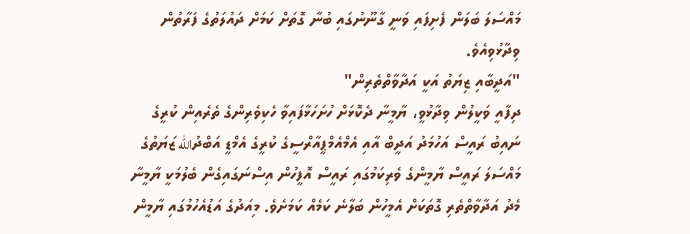މައްސަލަ ބަލަން ފެށިފައި ވަނީ ގާނޫނުގައި ބުނާ ގޮތަށް ކަމަށް ދައުލަތުގެ ފަރާތުން ވިދާޅުވިއެވެ.
"އަދީބާއި ޒިޔަތު އަކީ އަދާވާތްތެރިން"
ދިފާއީ ވަކީލުން ވިދާޅުވީ، ޔާމީނާ ދެކޮޅަށް ހުށަހަޅާފައިވާ ހެކިވެރިންގެ ތެރެއިން ކުރީގެ ނައިބު ރައީސް އަހުމަދު އަދީބް އާއި އެމްއެމްޕީއާރްސީގެ ކުރީގެ އެމްޑީ އަބްދުالله ޒަޔަތުގެ މައްސަލަ ރައީސް ޔާމީންގެ ވެރިކަމުގައި ރައީސް އޮފީހުން އިސްނަގައިގެން ބެލުމަކީ ޔާމީނާ މެދު އަދާވާތްތެރި ގޮތަކަށް އެމީހުން ބަލާނެ ކަމެއް ކަމަށެވެ. މިއަދުގެ އަޑުއެހުމުގައި ޔާމީން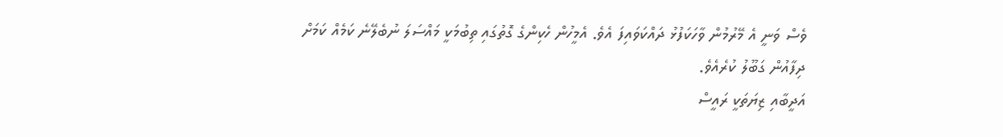ވެސް ވަނީ އެ މޭރުމުން ވާހަކަފުޅު ދައްކަވައިފަ އެވެ. އެމީހުން ހެކިންގެ ގޮތުގައި ތިބުމަކީ މައްސަލަ ނުބެލޭނެ ކަމެއް ކަމަށް ދިފާއުން ގަބޫލު ކުރެއެވެ.
އަދީބާއި ޒިޔަތަކީ ރައީސް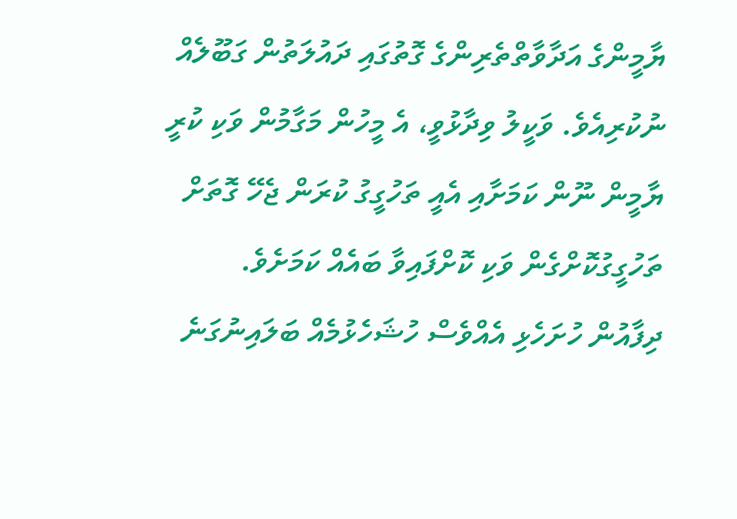ޔާމީންގެ އަދާވާތްތެރިންގެ ގޮތުގައި ދައުލަތުން ގަބޫލެއް ނުކުރިއެވެ. ވަކީލު ވިދާޅުވީ، އެ މީހުން މަގާމުން ވަކި ކުރީ ޔާމީން ނޫން ކަމަށާއި އެއީ ތަހުގީގު ކުރަން ޖެހޭ ގޮތަށް ތަހުގީގުކޮށްގެން ވަކި ކޮށްފައިވާ ބައެއް ކަމަށެވެ.
ދިފާއުން ހުށަހެޅި އެއްވެސް ހުޝަހެޅުމެއް ބަލައިނުގަނެ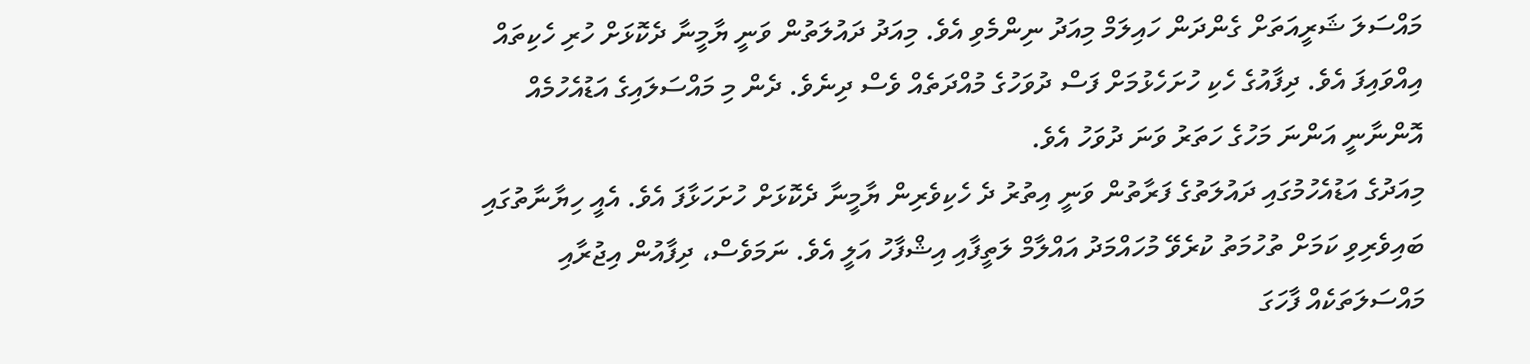މައްސަލަ ޝަރީއަތަށް ގެންދަން ހައިލަމް މިއަދު ނިންމެވި އެވެ. މިއަދު ދައުލަތުން ވަނީ ޔާމީނާ ދެކޮޅަށް ހުރި ހެކިތައް އިއްވައިފަ އެވެ. ދިފާއުގެ ހެކި ހުށަހެޅުމަށް ފަސް ދުވަހުގެ މުއްދަތެއް ވެސް ދިނެވެ. ދެން މި މައްސަލައިގެ އަޑުއެހުމެއް އޮންނާނީ އަންނަ މަހުގެ ހަތަރު ވަނަ ދުވަހު އެވެ.
މިއަދުގެ އަޑުއެހުމުގައި ދައުލަތުގެ ފަރާތުން ވަނީ އިތުރު ދެ ހެކިވެރިން ޔާމީނާ ދެކޮޅަށް ހުށަހަޅާފަ އެވެ. އެއީ ހިޔާނާތުގައި ބައިވެރިވި ކަމަށް ތުހުމަތު ކުރެވޭ މުހައްމަދު އައްލާމް ލަތީފާއި އިޝްފާހު އަލީ އެވެ. ނަމަވެސް، ދިފާއުން އިޖުރާއި މައްސަލަތަކެއް ފާހަގަ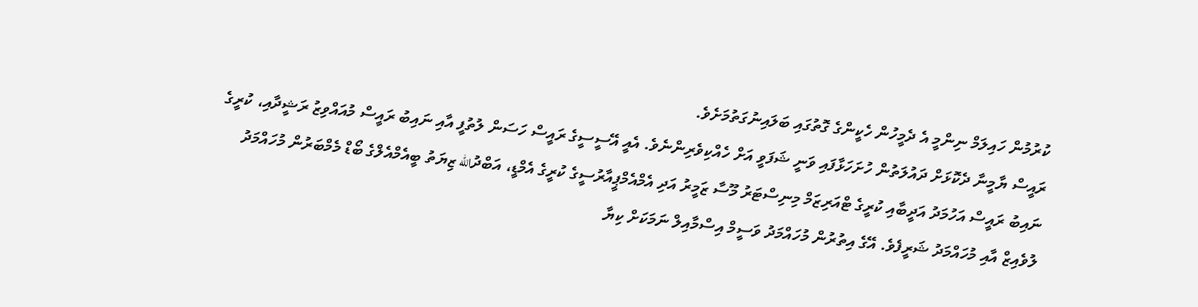ކުރުމުން ހައިލަމް ނިންމީ އެ ދެމީހުން ހެކީންގެ ގޮތުގައި ބަލައިނުގަތުމަށެވެ.
ރައީސް ޔާމީނާ ދެކޮޅަށް ދައުލަތުން ހުށަހަޅާފައި ވަނީ ޝަފަވީ އަށް ހެއްކިވެރިންނެވެ. އެއީ އޭސީސީގެ ރައީސް ހަސަން ލުތުފީ އާއި ނައިބު ރައީސް މުއައްވިޒު ރަޝީދާއި، ކުރީގެ ނައިބު ރައީސް އަހުމަދު އަދީބާއި ކުރީގެ ޓްއަރިޒަމް މިނިސްޓަރު މޫސާ ޒަމީރު އަދި އެމްއެމްޕީއާރުސީގެ ކުރީގެ އެމްޑީ، އަބްދުالله ޒިޔަތު ބީއެމްއެލްގެ ބޯޑް މެމްބަރުން މުހައްމަދު ލުވެއިޒް އާއި މުހައްމަދު ޝަރީފެވެ. އޭގެ އިތުރުން މުހައްމަދު ވަސީމް އިސްމާއިލް ނަމަކަށް ކިޔާ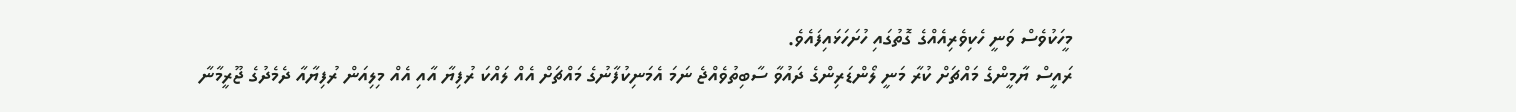މީހަކުވެސް ވަނީ ހެކިވެރިއެއްގެ ގޮތުގައި ހުށަހަޅައިފައެވެ.
ރައީސް ޔާމީންގެ މައްޗަށް ކުރާ މަނީ ލޯންޑަރިންގެ ދައުވާ ސާބިތުވެއްޖެ ނަމަ އެމަނިކުފާނުގެ މައްޗަށް އެއް ލައްކަ ރުފިޔާ އާއި އެއް މިލިއަން ރުފިޔާއާ ދެމެދުގެ ޖޫރީމާނާ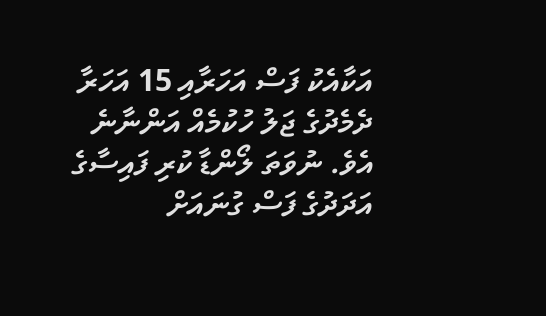އަކާއެކު ފަސް އަހަރާއި 15 އަހަރާ ދެމެދުގެ ޖަލު ހުކުމެއް އަންނާނެ އެވެ. ނުވަތަ ލޯންޑާ ކުރި ފައިސާގެ އަދަދުގެ ފަސް ގުނައަށް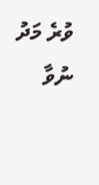ވުރެ މަދު ނުވާ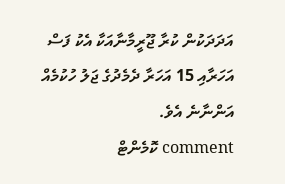އަދަދަކުން ކުރާ ޖޫރީމާނާއަކާ އެކު ފަސް އަހަރާއި 15 އަހަރާ ދެމެދުގެ ޖަލު ހުކުމެއް އަންނާނެ އެވެ.
comment ކޮމެންޓް